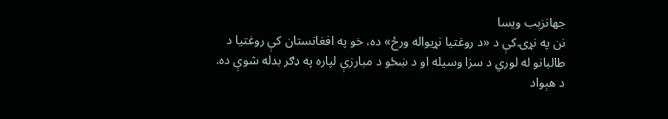جهانزېب ویسا
نن په نړۍ کې د «د روغتیا نړیواله ورځ» ده، خو په افغانستان کې روغتیا د طالبانو له لوري د سزا وسیله او د ښځو د مبارزې لپاره په ډګر بدله شوې ده. د هېواد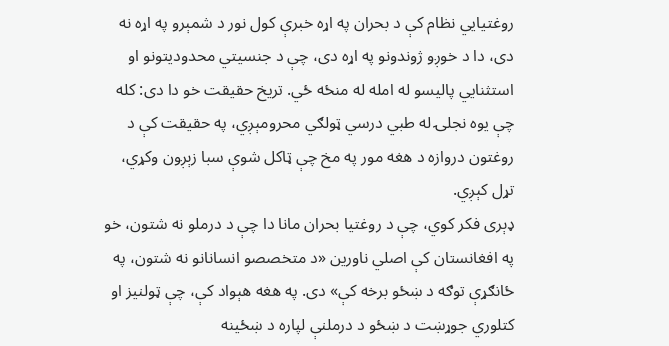روغتیايي نظام کې د بحران په اړه خبرې کول نور د شمېرو په اړه نه دی، دا د خوږو ژوندونو په اړه دی، چې د جنسیتي محدودیتونو او استثنايي پالیسو له امله له منځه ځي. تریخ حقیقت خو دا دی: کله چې یوه نجلۍ له طبي درسي ټولګي محرومېږي، په حقیقت کې د روغتون دروازه د هغه مور په مخ چې ټاکل شوې سبا زېږون وکړي، تړل کېږي.
ډېری فکر کوي، چې د روغتیا بحران مانا دا چې د درملو نه شتون، خو په افغانستان کې اصلي ناورین «د متخصصو انسانانو نه شتون، په ځانګړې توګه د ښځو برخه کې» دی. په هغه هېواد کې، چې ټولنیز او کتلوري جوړښت د ښځو د درملنې لپاره د ښځینه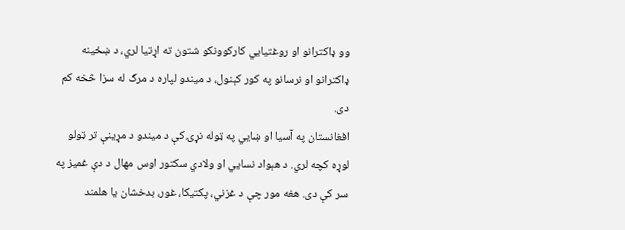وو ډاکترانو او روغتیايي کارکوونکو شتون ته اړتیا لري، د ښځینه ډاکترانو او نرسانو په کور کېنول، د میندو لپاره د مرګ له سزا څخه کم دی.
افغانستان په آسیا او ښايي په ټوله نړۍ کې د میندو د مړینې تر ټولو لوړه کچه لري. د هېواد نسايي او ولادي سکتور اوس مهال د دې غمیز په سر کې دی. هغه مور چې د غزني، پکتیکا، غور، بدخشان یا هلمند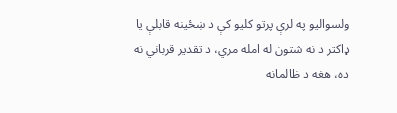ولسوالیو په لرې پرتو کلیو کې د ښځینه قابلې یا ډاکتر د نه شتون له امله مري، د تقدیر قرباني نه ده، هغه د ظالمانه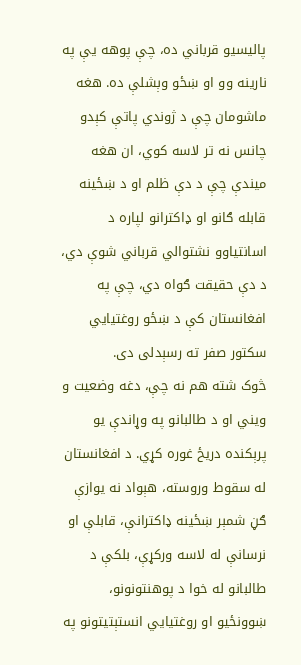پالیسیو قرباني ده، چې پوهه یې په نارینه وو او ښځو وېشلې ده. هغه ماشومان چې د ژوندي پاتې کېدو چانس نه تر لاسه کوي، ان هغه میندې چې د دې ظلم او د ښځینه قابله ګانو او ډاکترانو لپاره د اسانتیاوو نشتوالي قرباني شوې دي، د دې حقیقت ګواه دي، چې په افغانستان کې د ښځو روغتیايي سکتور صفر ته رسېدلی دی.
څوک شته هم نه چې، دغه وضعیت و ویني او د طالبانو په وړاندې یو پرېکنده دریځ غوره کړي. د افغانستان له سقوط وروسته، هېواد نه یوازې ګڼ شمېر ښځینه ډاکترانې، قابلې او نرسانې له لاسه ورکړې، بلکې د طالبانو له خوا د پوهنتونونو، ښوونځیو او روغتیايي انستېتیتونو په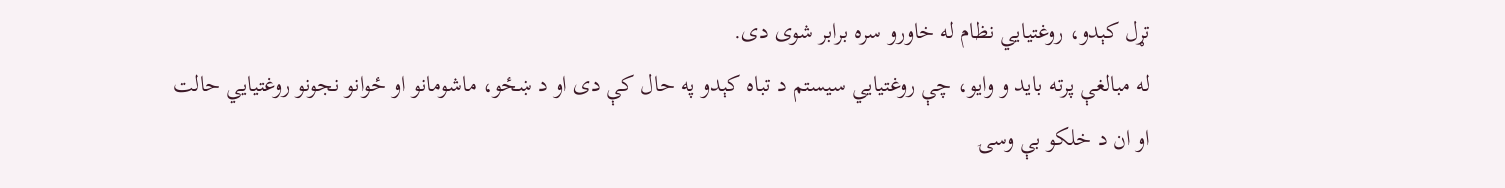تړل کېدو، روغتیايي نظام له خاورو سره برابر شوی دی.
له مبالغې پرته باید و وایو، چې روغتیايي سیستم د تباه کېدو په حال کې دی او د ښځو، ماشومانو او ځوانو نجونو روغتیايي حالت او ان د خلکو بې وسۍ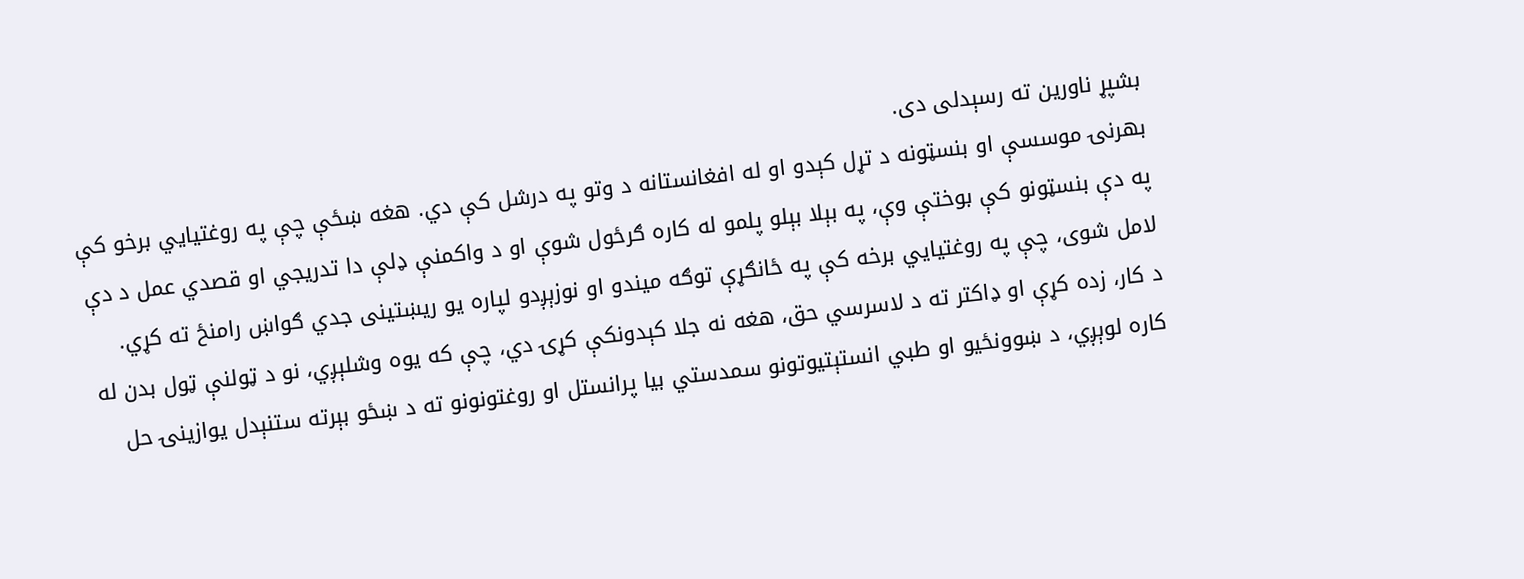بشپړ ناورین ته رسېدلی دی.
بهرنۍ موسسې او بنسټونه د تړل کېدو او له افغانستانه د وتو په درشل کې دي. هغه ښځې چې په روغتیايي برخو کې په دې بنسټونو کې بوختې وې، په بېلا بېلو پلمو له کاره ګرځول شوې او د واکمنې ډلې دا تدریجي او قصدي عمل د دې لامل شوی، چې په روغتیايي برخه کې په ځانګړې توګه میندو او نوزېږدو لپاره یو ریښتینی جدي ګواښ رامنځ ته کړي.
د کار، زده کړې او ډاکتر ته د لاسرسي حق، هغه نه جلا کېدونکې کړۍ دي، چې که یوه وشلېږي، نو د ټولنې ټول بدن له کاره لوېږي، د ښوونځیو او طبي انستېتیوتونو سمدستي بیا پرانستل او روغتونونو ته د ښځو بېرته ستنېدل یوازینۍ حل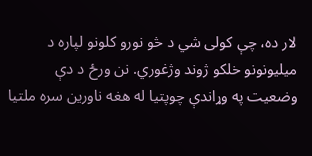لار ده، چې کولی شي د څو نورو کلونو لپاره د میلیونونو خلکو ژوند وژغوري. نن ورځ د دې وضعیت په وړاندې چوپتیا له هغه ناورین سره ملتیا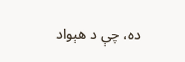ده، چې د هېواد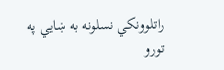راتلوونکي نسلونه به ښايي په تورو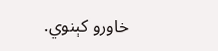خاورو کېنوي.